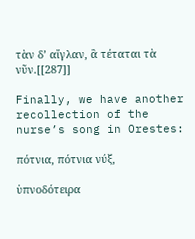τὰν δ’ αἴγλαν, ἃ τέταται τὰ νῦν.[[287]]

Finally, we have another recollection of the nurse’s song in Orestes:

πότνια, πότνια νύξ,

ὑπνοδότειρα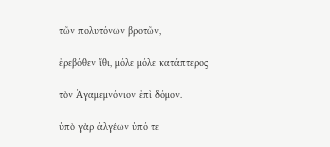τῶν πολυτόνων βροτῶν,

ἐρεβόθεν ἴθι, μόλε μόλε κατάπτερος

τὸν Ἀγαμεμνόνιον ἐπὶ δόμον.

ὑπὸ γὰρ ἀλγέων ὑπό τε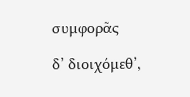συμφορᾶς

δ’ διοιχόμεθ’,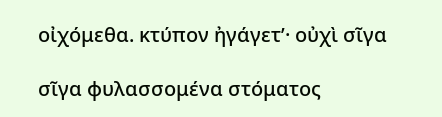οἰχόμεθα. κτύπον ἠγάγετ’· οὐχὶ σῖγα

σῖγα φυλασσομένα στόματος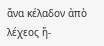ἄνα κέλαδον ἀπὸ λέχεος ἥ-